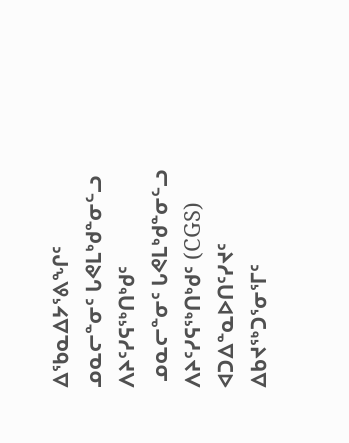ᐃᖃᓇᐃᔭᕐᕕᖏᑦ
ᓄᓇᓕᓐᓂᑦ ᒐᕙᒪᒃᑯᓐᓂᓪᓗ ᐱᔨᑦᓯᕋᖅᑎᒃᑯᑦ
 ᓄᓇᓕᓐᓂᑦ ᒐᕙᒪᒃᑯᓐᓂᓪᓗ ᐱᔨᑦᓯᕋᖅᑎᒃᑯᑦ (CGS) ᐊᑐᐃᓐᓇᐅᑎᑦᓯᔪᑦ ᐃᑲᔪᖅᑐᕐᓂᕐᒥᑦ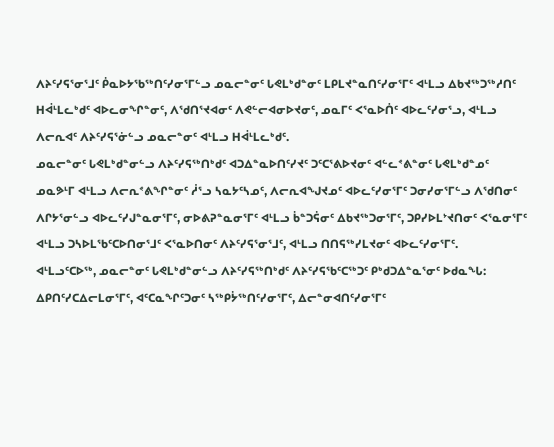ᐱᔨᑦᓯᕋᕐᓂᕐᒧᑦ ᑮᓇᐅᔭᖃᖅᑎᑦᓯᓂᕐᒥᓪᓗ ᓄᓇᓕᓐᓂᑦ ᒐᕙᒪᒃᑯᓐᓂᑦ ᒪᑭᒪᔪᓐᓇᑎᑦᓯᓂᕐᒥᑦ ᐊᒻᒪᓗ ᐃᑲᔪᖅᑐᖅᓱᑎᑦ ᕼᐋᒻᒪᓚᒃᑯᑦ ᐊᐅᓚᓂᖏᓐᓂᑦ, ᐱᖁᑎᕐᔪᐊᓂᑦ ᐱᕙᓪᓕᐊᓂᐅᔪᓂᑦ, ᓄᓇᒥᑦ ᐸᕐᓇᐅᑏᑦ ᐊᐅᓚᑦᓯᓂᕐᓗ, ᐊᒻᒪᓗ ᐱᓕᕆᐊᑦ ᐱᔨᑦᓯᕋᕐᓃᓪᓗ ᓄᓇᓕᓐᓂᑦ ᐊᒻᒪᓗ ᕼᐋᒻᒪᓚᒃᑯᑦ.
ᓄᓇᓕᓐᓂᑦ ᒐᕙᒪᒃᑯᓐᓂᓪᓗ ᐱᔨᑦᓯᕋᖅᑎᒃᑯᑦ ᐊᑐᐃᓐᓇᐅᑎᑦᓯᔪᑦ ᑐᑦᑕᕐᕕᐅᔪᓂᑦ ᐊᓪᓚᕝᕕᓐᓂᑦ ᒐᕙᒪᒃᑯᓐᓄᑦ ᓄᓇᕗᒻᒥ ᐊᒻᒪᓗ ᐱᓕᕆᕝᕕᖏᓐᓂᑦ ᓲᕐᓗ ᓴᓇᔭᑦᓴᓄᑦ, ᐱᓕᕆᐊᖑᔪᓄᑦ ᐊᐅᓚᑦᓯᓂᕐᒥᑦ ᑐᓂᓯᓂᕐᒥᓪᓗ ᐱᖁᑎᓂᑦ ᐱᒋᔭᕐᓂᓪᓗ ᐊᐅᓚᑦᓯᒍᓐᓇᓂᕐᒥᑦ, ᓂᐅᕕᕈᓐᓇᓂᕐᒥᑦ ᐊᒻᒪᓗ ᑳᓐᑐᕌᓂᑦ ᐃᑲᔪᖅᑐᓂᕐᒥᑦ, ᑐᑭᓯᐅᒪᔾᔪᑎᓂᑦ ᐸᕐᓇᓂᕐᒥᑦ ᐊᒻᒪᓗ ᑐᓴᐅᒪᖃᑦᑕᐅᑎᓂᕐᒧᑦ ᐸᕐᓇᐅᑎᓂᑦ ᐱᔨᑦᓯᕋᕐᓂᕐᒧᑦ, ᐊᒻᒪᓗ ᑎᑎᕋᖅᓯᒪᔪᓂᑦ ᐊᐅᓚᑦᓯᓂᕐᒥᑦ.
ᐊᒻᒪᓗᑦᑕᐅᖅ, ᓄᓇᓕᓐᓂᑦ ᒐᕙᒪᒃᑯᓐᓂᓪᓗ ᐱᔨᑦᓯᕋᖅᑎᒃᑯᑦ ᐱᔨᑦᓯᕋᖃᑦᑕᖅᑐᑦ ᑭᒃᑯᑐᐃᓐᓇᕐᓂᑦ ᐅᑯᓇᖓ: ᐃᑭᑎᑦᓯᑕᐃᓕᒪᓂᕐᒥᑦ, ᐊᑦᑕᓇᖏᑦᑐᓂᑦ ᓴᖅᑭᔮᖅᑎᑦᓯᓂᕐᒥᑦ, ᐃᓕᓐᓂᐊᑎᑦᓯᓂᕐᒥᑦ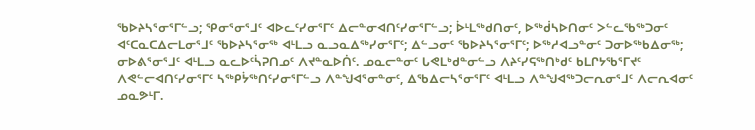ᖃᐅᔨᓴᕐᓂᕐᒥᓪᓗ; ᕿᓂᕐᓂᕐᒧᑦ ᐊᐅᓚᑦᓯᓂᕐᒥᑦ ᐃᓕᓐᓂᐊᑎᑦᓯᓂᕐᒥᓪᓗ; ᐆᒻᒪᖅᑯᑎᓂᑦ, ᐅᖅᑰᓴᐅᑎᓂᑦ ᐳᓪᓚᖃᖅᑐᓂᑦ ᐊᑦᑕᓇᑕᐃᓕᒪᓂᕐᒧᑦ ᖃᐅᔨᓴᕐᓂᖅ ᐊᒻᒪᓗ ᓇᓗᓇᐃᖅᓯᓂᕐᒥᑦ; ᐃᓪᓗᓂᑦ ᖃᐅᔨᓴᕐᓂᕐᒥᑦ; ᐅᖅᓱᐊᓗᓐᓂᑦ ᑐᓂᐅᖅᑲᐃᓂᖅ; ᓂᐅᕕᕐᓂᕐᒧᑦ ᐊᒻᒪᓗ ᓇᓚᐅᑦᓵᕈᑎᓄᑦ ᐱᔪᓐᓇᐅᑏᑦ. ᓄᓇᓕᓐᓂᑦ ᒐᕙᒪᒃᑯᓐᓂᓪᓗ ᐱᔨᑦᓯᕋᖅᑎᒃᑯᑦ ᑲᒪᒋᔭᖃᕐᒥᔪᑦ ᐱᕙᓪᓕᐊᑎᑦᓯᓂᕐᒥᑦ ᓴᖅᑭᔮᖅᑎᑦᓯᓂᕐᒥᓪᓗ ᐱᓐᖑᐊᕐᓂᓐᓂᑦ, ᐃᖃᐃᓕᓴᕐᓂᕐᒥᑦ ᐊᒻᒪᓗ ᐱᓐᖑᐊᖅᑐᓕᕆᓂᕐᒧᑦ ᐱᓕᕆᐊᓂᑦ ᓄᓇᕗᒻᒥ.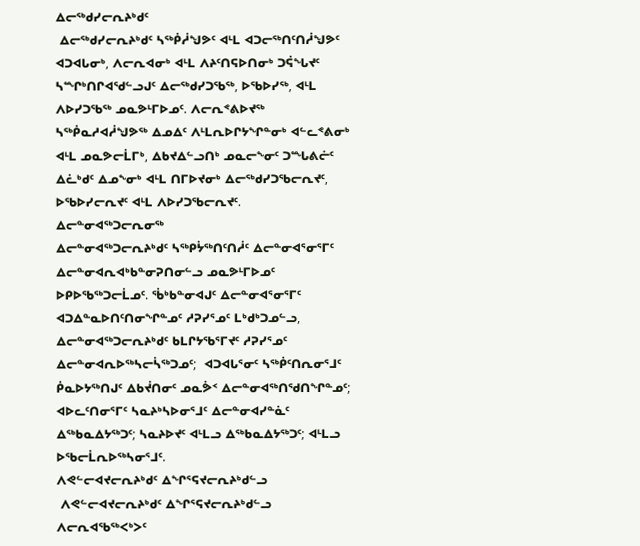ᐃᓕᖅᑯᓯᓕᕆᔨᒃᑯᑦ
 ᐃᓕᖅᑯᓯᓕᕆᔨᒃᑯᑦ ᓴᖅᑮᓲᖑᕗᑦ ᐊᒻᒪ ᐊᑐᓕᖅᑎᑦᑎᓲᖑᕗᑦ ᐊᑐᐊᒐᓂᒃ, ᐱᓕᕆᐊᓂᒃ ᐊᒻᒪ ᐱᔨᑦᑎᕋᐅᑎᓂᒃ ᑐᕌᖓᔪᑦ ᓴᙱᒃᑎᒋᐊᖁᓪᓗᒍᑦ ᐃᓕᖅᑯᓯᑐᖃᖅ, ᐅᖃᐅᓯᖅ, ᐊᒻᒪ ᐱᐅᓯᑐᖃᖅ ᓄᓇᕗᒻᒥᐅᓄᑦ. ᐱᓕᕆᕝᕕᐅᔪᖅ ᓴᖅᑮᓇᓱᐊᓲᖑᕗᖅ ᐃᓄᐃᑦ ᐱᒻᒪᕆᐅᒋᔭᖏᓐᓂᒃ ᐊᓪᓚᕝᕕᓂᒃ ᐊᒻᒪ ᓄᓇᕗᓕᒫᒥᒃ, ᐃᑲᔪᐃᓪᓗᑎᒃ ᓄᓇᓕᖕᓂᑦ ᑐᙵᕕᓖᑦ ᐃᓛᒃᑯᑦ ᐃᓄᖕᓂᒃ ᐊᒻᒪ ᑎᒥᐅᔪᓂᒃ ᐃᓕᖅᑯᓯᑐᖃᓕᕆᔪᑦ, ᐅᖃᐅᓯᓕᕆᔪᑦ ᐊᒻᒪ ᐱᐅᓯᑐᖃᓕᕆᔪᑦ.
ᐃᓕᓐᓂᐊᖅᑐᓕᕆᓂᖅ
ᐃᓕᓐᓂᐊᖅᑐᓕᕆᔨᒃᑯᑦ ᓴᖅᑭᔮᖅᑎᑦᑎᓲᑦ ᐃᓕᓐᓂᐊᕐᓂᕐᒥᑦ ᐃᓕᓐᓂᐊᕆᐊᒃᑲᓐᓂᕈᑎᓂᓪᓗ ᓄᓇᕗᒻᒥᐅᓄᑦ ᐅᑭᐅᖃᖅᑐᓕᒫᓄᑦ. ᖄᒃᑲᓐᓂᐊᒍᑦ ᐃᓕᓐᓂᐊᕐᓂᕐᒥᑦ ᐊᑐᐃᓐᓇᐅᑎᑦᑎᓂᖏᓐᓄᑦ ᓱᕈᓯᕐᓄᑦ ᒪᒃᑯᒃᑐᓄᓪᓗ, ᐃᓕᓐᓂᐊᖅᑐᓕᕆᔨᒃᑯᑦ ᑲᒪᒋᔭᖃᕐᒥᔪᑦ ᓱᕈᓯᕐᓄᑦ ᐃᓕᓐᓂᐊᕆᐅᖅᓴᓕᓵᖅᑐᓄᑦ;  ᐊᑐᐊᒐᕐᓂᑦ ᓴᖅᑮᑦᑎᕆᓂᕐᒧᑦ ᑮᓇᐅᔭᖅᑎᒍᑦ ᐃᑲᔫᑎᓂᑦ ᓄᓇᕘᑉ ᐃᓕᓐᓂᐊᖅᑎᖁᑎᖏᓐᓄᑦ; ᐊᐅᓚᑦᑎᓂᕐᒥᑦ ᓴᓇᔨᒃᓴᐅᓂᕐᒧᑦ ᐃᓕᓐᓂᐊᓯᓐᓈᑦ ᐃᖅᑲᓇᐃᔭᖅᑐᑦ; ᓴᓇᔨᐅᔪᑦ ᐊᒻᒪᓗ ᐃᖅᑲᓇᐃᔭᖅᑐᑦ; ᐊᒻᒪᓗ ᐅᖃᓕᒫᕆᐅᖅᓴᓂᕐᒧᑦ.
ᐱᕙᓪᓕᐊᔪᓕᕆᔨᒃᑯᑦ ᐃᖏᕐᕋᔪᓕᕆᔨᒃᑯᓪᓗ
 ᐱᕙᓪᓕᐊᔪᓕᕆᔨᒃᑯᑦ ᐃᖏᕐᕋᔪᓕᕆᔨᒃᑯᓪᓗ ᐱᓕᕆᐊᖃᖅᐸᒃᐳᑦ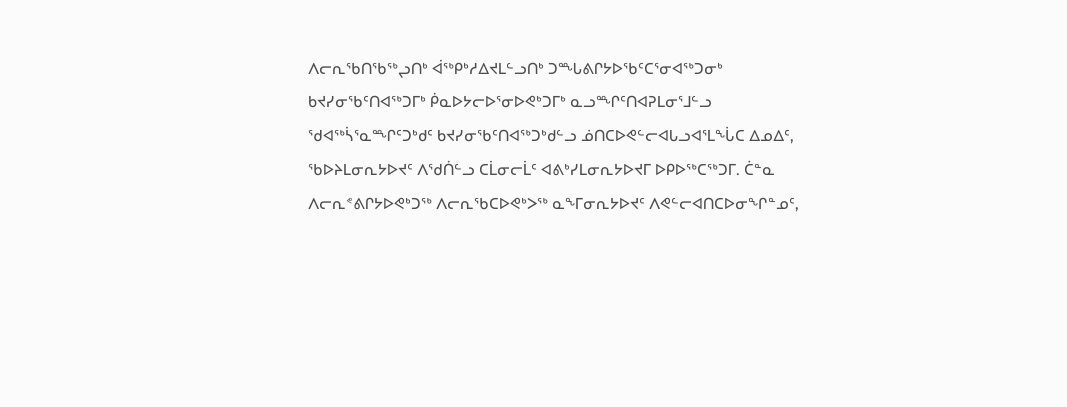ᐱᓕᕆᖃᑎᖃᖅᖢᑎᒃ ᐋᖅᑭᒃᓱᐃᔪᒪᓪᓗᑎᒃ ᑐᙵᕕᒋᔭᐅᖃᑦᑕᕐᓂᐊᖅᑐᓂᒃ ᑲᔪᓯᓂᖃᑦᑎᐊᖅᑐᒥᒃ ᑮᓇᐅᔭᓕᐅᕐᓂᐅᕙᒃᑐᒥᒃ ᓇᓗᙱᑦᑎᐊᕈᒪᓂᕐᒧᓪᓗ ᖁᐊᖅᓵᕐᓇᙱᑦᑐᒃᑯᑦ ᑲᔪᓯᓂᖃᑦᑎᐊᖅᑐᒃᑯᓪᓗ ᓅᑎᑕᐅᕙᓪᓕᐊᒐᓗᐊᕐᒪᖔᑕ ᐃᓄᐃᑦ, ᖃᐅᔨᒪᓂᕆᔭᐅᔪᑦ ᐱᖁᑏᓪᓗ ᑕᒫᓂᓕᒫᑦ ᐊᕕᒃᓯᒪᓂᕆᔭᐅᔪᒥ ᐅᑭᐅᖅᑕᖅᑐᒥ. ᑖᓐᓇ ᐱᓕᕆᕝᕕᒋᔭᐅᕙᒃᑐᖅ ᐱᓕᕆᖃᑕᐅᕙᒃᐳᖅ ᓇᖕᒥᓂᕆᔭᐅᔪᑦ ᐱᕙᓪᓕᐊᑎᑕᐅᓂᖏᓐᓄᑦ,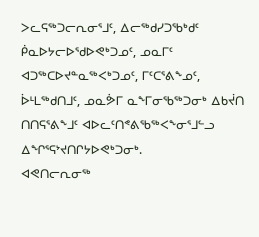ᐳᓚᕋᖅᑐᓕᕆᓂᕐᒧᑦ, ᐃᓕᖅᑯᓯᑐᖃᒃᑯᑦ ᑮᓇᐅᔭᓕᐅᕐᑯᐅᕙᒃᑐᓄᑦ, ᓄᓇᒥᑦ ᐊᑐᖅᑕᐅᔪᓐᓇᖅᐸᒃᑐᓄᑦ, ᒥᑦᑕᕐᕕᖕᓄᑦ, ᐆᒻᒪᖅᑯᑎᒧᑦ, ᓄᓇᕘᒥ ᓇᖕᒥᓂᖃᖅᑐᓂᒃ ᐃᑲᔫᑎ ᑎᑎᕋᕐᕕᖕᒧᑦ ᐊᐅᓚᑦᑎᕝᕕᖃᖅᐸᖕᓂᕐᒧᓪᓗ ᐃᖏᕐᕋᔾᔪᑎᒋᔭᐅᕙᒃᑐᓂᒃ.
ᐊᕙᑎᓕᕆᓂᖅ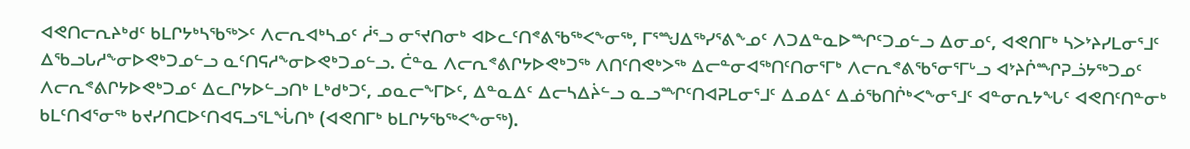ᐊᕙᑎᓕᕆᔨᒃᑯᑦ ᑲᒪᒋᔭᒃᓴᖃᖅᐳᑦ ᐱᓕᕆᐊᒃᓴᓄᑦ ᓲᕐᓗ ᓂᕐᔪᑎᓂᒃ ᐊᐅᓚᑦᑎᕝᕕᖃᖅᐸᖕᓂᖅ, ᒥᕐᙳᐃᖅᓯᕐᕕᖕᓄᑦ ᐱᑐᐃᓐᓇᐅᙱᑦᑐᓄᓪᓗ ᐃᓂᓄᑦ, ᐊᕙᑎᒥᒃ ᓴᐳᔾᔨᓯᒪᓂᕐᒧᑦ ᐃᖃᓗᒐᓱᖕᓂᐅᕙᒃᑐᓄᓪᓗ ᓇᑦᑎᕋᓱᖕᓂᐅᕙᒃᑐᓄᓪᓗ. ᑖᓐᓇ ᐱᓕᕆᕝᕕᒋᔭᐅᕙᒃᑐᖅ ᐱᑎᑦᑎᕙᒃᐳᖅ ᐃᓕᓐᓂᐊᖅᑎᑦᑎᓂᕐᒥᒃ ᐱᓕᕆᕝᕕᖃᕐᓂᕐᒥᒡᓗ ᐊᔾᔨᒌᙱᕈᓘᔭᖅᑐᓄᑦ ᐱᓕᕆᕝᕕᒋᔭᐅᕙᒃᑐᓄᑦ ᐃᓚᒋᔭᐅᓪᓗᑎᒃ ᒪᒃᑯᒃᑐᑦ, ᓄᓇᓕᖕᒥᐅᑦ, ᐃᓐᓇᐃᑦ ᐃᓕᓴᐃᔩᓪᓗ ᓇᓗᙱᑦᑎᐊᕈᒪᓂᕐᒧᑦ ᐃᓄᐃᑦ ᐃᓅᖃᑎᒌᒃᐸᖕᓂᕐᒧᑦ ᐊᓐᓂᕆᔭᖓᑦ ᐊᕙᑎᑦᑎᓐᓂᒃ ᑲᒪᑦᑎᐊᕐᓂᖅ ᑲᔪᓯᑎᑕᐅᑦᑎᐊᕋᓗᕐᒪᖔᑎᒃ (ᐊᕙᑎᒥᒃ ᑲᒪᒋᔭᖃᖅᐸᖕᓂᖅ).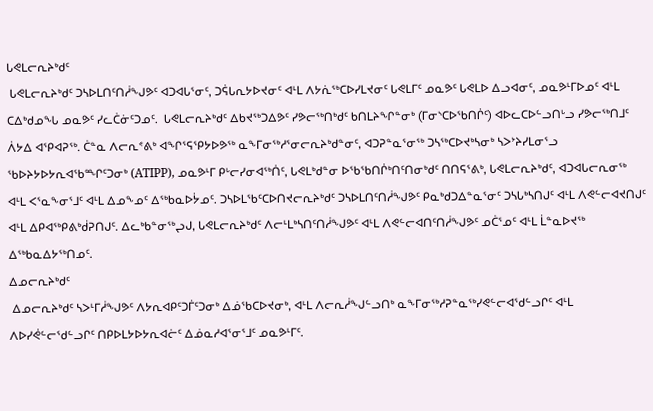ᒐᕙᒪᓕᕆᔨᒃᑯᑦ
 ᒐᕙᒪᓕᕆᔨᒃᑯᑦ ᑐᓴᐅᒪᑎᑦᑎᓲᖑᕗᑦ ᐊᑐᐊᒐᕐᓂᑦ, ᑐᕌᒐᕆᔭᐅᔪᓂᑦ ᐊᒻᒪ ᐱᔭᕇᖅᑕᐅᓯᒪᔪᓂᑦ ᒐᕙᒪᒥᑦ ᓄᓇᕗᑦ ᒐᕙᒪᐅ ᐃᓗᐊᓂᑦ, ᓄᓇᕗᒻᒥᐅᓄᑦ ᐊᒻᒪ ᑕᐃᒃᑯᓄᖓ ᓄᓇᕗᑦ ᓯᓚᑖᓃᑦᑐᓄᑦ.  ᒐᕙᒪᓕᕆᔨᒃᑯᑦ ᐃᑲᔪᖅᑐᐃᕗᑦ ᓯᕗᓕᖅᑎᒃᑯᑦ ᑲᑎᒪᔨᖏᓐᓂᒃ (ᒥᓂᔅᑕᐅᖃᑎᒌᑦ) ᐊᐅᓚᑕᐅᓪᓗᑎᒡᓗ ᓯᕗᓕᖅᑎᒧᑦ ᐲᔭᐃ ᐊᕿᐊᕈᖅ. ᑖᓐᓇ ᐱᓕᕆᕝᕕᒃ ᐊᖏᕐᕋᕿᔭᐅᕗᖅ ᓇᖕᒥᓂᖅᓱᕐᓂᓕᕆᔨᒃᑯᓐᓂᑦ, ᐊᑐᕈᓐᓇᕐᓂᖅ ᑐᓴᖅᑕᐅᔪᒃᓴᓂᒃ ᓴᐳᔾᔨᓯᒪᓂᕐᓗ ᖃᐅᔨᔭᐅᔭᕆᐊᖃᙱᑦᑐᓂᒃ (ATIPP), ᓄᓇᕗᒻᒥ ᑭᒡᓕᓯᓂᐊᖅᑏᑦ, ᒐᕙᒪᒃᑯᓐᓂ ᐅᖃᖃᑎᒌᒃᑎᑦᑎᓂᒃᑯᑦ ᑎᑎᕋᕐᕕᒃ, ᒐᕙᒪᓕᕆᔨᒃᑯᑦ, ᐊᑐᐊᒐᓕᕆᓂᖅ ᐊᒻᒪ ᐸᕐᓇᖕᓂᕐᒧᑦ ᐊᒻᒪ ᐃᓄᖕᓄᑦ ᐃᖅᑲᓇᐅᔮᓄᑦ. ᑐᓴᐅᒪᖃᑦᑕᐅᑎᔪᓕᕆᔨᒃᑯᑦ ᑐᓴᐅᒪᑎᑦᑎᓲᖑᕗᑦ ᑭᓇᒃᑯᑐᐃᓐᓇᕐᓂᑦ ᑐᓴᒐᒃᓴᑎᒍᑦ ᐊᒻᒪ ᐱᕙᓪᓕᐊᔪᑎᒍᑦ ᐊᒻᒪ ᐃᑭᐊᖅᑭᕕᒃᑰᕈᑎᒍᑦ. ᐃᓚᒃᑲᓐᓂᖅᖢᒍ, ᒐᕙᒪᓕᕆᔨᒃᑯᑦ ᐱᓕᒻᒪᒃᓴᑎᑦᑎᓲᖑᕗᑦ ᐊᒻᒪ ᐱᕙᓪᓕᐊᑎᑦᑎᓲᖑᕗᑦ ᓄᑖᕐᓄᑦ ᐊᒻᒪ ᒫᓐᓇᐅᔪᖅ ᐃᖅᑲᓇᐃᔭᖅᑎᓄᑦ.
ᐃᓄᓕᕆᔨᒃᑯᑦ
 ᐃᓄᓕᕆᔨᒃᑯᑦ ᓴᐳᒻᒥᓲᖑᕗᑦ ᐱᔭᕆᐊᑭᑦᑐᒦᑦᑐᓂᒃ ᐃᓅᖃᑕᐅᔪᓂᒃ, ᐊᒻᒪ ᐱᓕᕆᓲᖑᓪᓗᑎᒃ ᓇᖕᒥᓂᖅᓱᕈᓐᓇᖅᓯᕙᓪᓕᐊᖁᓪᓗᒋᑦ ᐊᒻᒪ ᐱᐅᓯᕚᓪᓕᖁᓪᓗᒋᑦ ᑎᑭᐅᒪᔭᐅᔭᕆᐊᓖᑦ ᐃᓅᓇᓱᐊᕐᓂᕐᒧᑦ ᓄᓇᕗᒻᒥᑦ.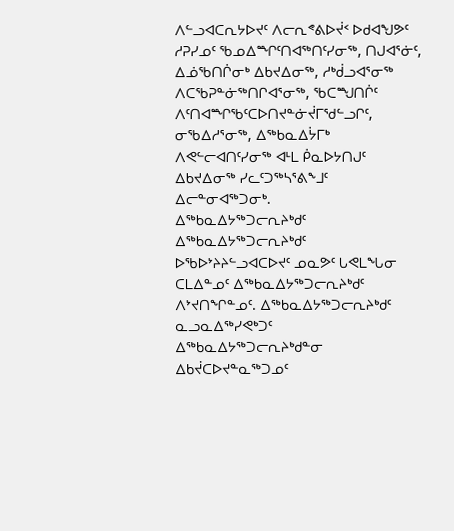ᐱᓪᓗᐊᑕᕆᔭᐅᔪᑦ ᐱᓕᕆᕝᕕᐅᔫᑉ ᐅᑯᐊᖑᕗᑦ ᓱᕈᓯᓄᑦ ᖃᓄᐃᙱᑦᑎᐊᖅᑎᑦᓯᓂᖅ, ᑎᒍᐊᕐᓃᑦ, ᐃᓅᖃᑎᒌᓂᒃ ᐃᑲᔪᐃᓂᖅ, ᓱᒃᑰᓗᐊᕐᓂᖅ ᐱᑕᖃᕈᓐᓃᖅᑎᒋᐊᕐᓂᖅ, ᖃᑕᙳᑎᒌᑦ ᐱᑦᑎᐊᙱᖃᑦᑕᐅᑎᔪᓐᓃᔫᒥᖁᓪᓗᒋᑦ, ᓂᖃᐃᓱᕐᓂᖅ, ᐃᖅᑲᓇᐃᔮᒥᒃ ᐱᕙᓪᓕᐊᑎᑦᓯᓂᖅ ᐊᒻᒪ ᑮᓇᐅᔭᑎᒍᑦ ᐃᑲᔪᐃᓂᖅ ᓯᓚᑦᑐᖅᓴᕐᕕᖕᒧᑦ ᐃᓕᓐᓂᐊᖅᑐᓂᒃ.
ᐃᖅᑲᓇᐃᔭᖅᑐᓕᕆᔨᒃᑯᑦ
ᐃᖅᑲᓇᐃᔭᖅᑐᓕᕆᔨᒃᑯᑦ ᐅᖃᐅᔾᔨᔨᓪᓗᐊᑕᐅᔪᑦ ᓄᓇᕗᑦ ᒐᕙᒪᖓᓂ ᑕᒪᐃᓐᓄᑦ ᐃᖅᑲᓇᐃᔭᖅᑐᓕᕆᔨᒃᑯᑦ ᐱᔾᔪᑎᖏᓐᓄᑦ. ᐃᖅᑲᓇᐃᔭᖅᑐᓕᕆᔨᒃᑯᑦ ᓇᓗᓇᐃᖅᓯᕙᒃᑐᑦ ᐃᖅᑲᓇᐃᔭᖅᑐᓕᕆᔨᒃᑯᓐᓂ ᐃᑲᔫᑕᐅᔪᓐᓇᖅᑐᓄᑦ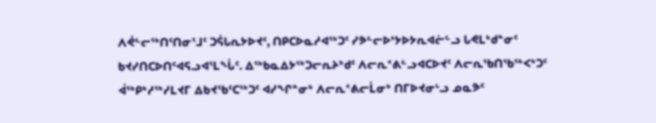ᐱᕚᓪᓕᖅᑎᑦᑎᓂᕐᒧᑦ ᑐᕌᒐᕆᔭᐅᔪᑦ, ᑎᑭᑕᐅᓇᓱᐊᖅᑐᑦ ᓯᕗᓪᓕᐅᔾᔭᐅᔭᕆᐊᓖᓪᓗ ᒐᕙᒪᒃᑯᓐᓂᑦ ᑲᔪᓯᑎᑕᐅᑎᑦᐊᕋᓗᐊᕐᒪᖔᑦ. ᐃᖅᑲᓇᐃᔭᖅᑐᓕᕆᔨᒃᑯᑦ ᐱᓕᕆᕝᕕᓪᓗᐊᑕᐅᔪᑦ ᐱᓕᕆᖃᑎᖃᖅᐸᒃᑐᑦ ᐋᖅᑭᒃᓱᖅᓯᒪᔪᒥ ᐃᑲᔪᖃᑦᑕᖅᑐᑦ ᐊᓯᖏᓐᓂᒃ ᐱᓕᕆᕝᕕᓕᒫᓂᒃ ᑎᒥᐅᔪᓂᒡᓗ ᓄᓇᕗᑦ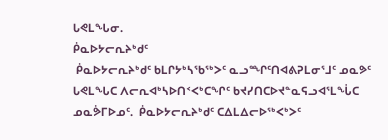ᒐᕙᒪᖓᓂ.
ᑮᓇᐅᔭᓕᕆᔨᒃᑯᑦ
 ᑮᓇᐅᔭᓕᕆᔨᒃᑯᑦ ᑲᒪᒋᔭᒃᓴᖃᖅᐳᑦ ᓇᓗᙱᑦᑎᐊᕕᕈᒪᓂᕐᒧᑦ ᓄᓇᕗᑦ ᒐᕙᒪᖓᑕ ᐱᓕᕆᐊᒃᓴᐅᑎᑉᐸᒃᑕᖏᑦ ᑲᔪᓯᑎᑕᐅᔪᓐᓇᕋᓗᐊᕐᒪᖔᑕ ᓄᓇᕘᒥᐅᓄᑦ.  ᑮᓇᐅᔭᓕᕆᔨᒃᑯᑦ ᑕᐃᒪᐃᓕᐅᖅᐸᒃᐳᑦ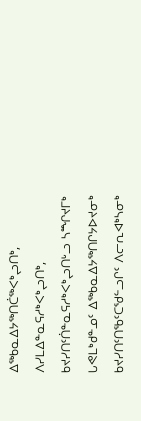ᐃᖅᑲᓇᐃᔭᖅᑎᑖᖅᐸᒃᖢᑎᒃ, ᐱᓯᒪᐃᓐᓇᕋᓱᒃᐸᒃᖢᑎᒃ, ᑲᔪᓯᑎᑦᑏᓐᓇᕋᓱᒃᐸᒃᖢᑎᒡᓗ ᓴᙱᔪᒥᒃ ᒐᕙᒪᒃᑯᓐᓄᑦ ᐃᖅᑲᓇᐃᔭᖅᑎᒋᔭᐅᔪᓂᒃ ᑲᔪᓯᑎᑦᑎᖃᑦᑕᖁᓪᓗᒋᑦ ᐱᓕᕆᐊᒃᓴᓂᒃ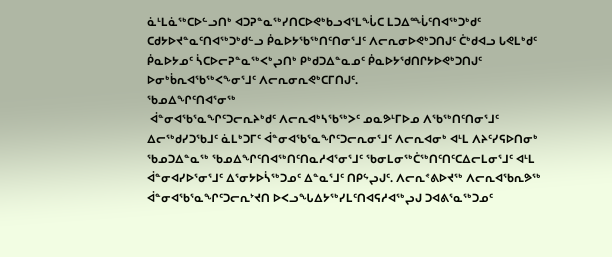ᓈᒻᒪᓈᖅᑕᐅᓪᓗᑎᒃ ᐊᑐᕈᓐᓇᖅᓯᑎᑕᐅᕙᒃᑲᓗᐊᕐᒪᖔᑕ ᒪᑐᐃᙶᑦᑎᐊᖅᑐᒃᑯᑦ ᑕᑯᔭᐅᔪᓐᓇᑦᑎᐊᖅᑐᒃᑯᓪᓗ ᑮᓇᐅᔭᖃᖅᑎᑦᑎᓂᕐᒧᑦ ᐱᓕᕆᓂᐅᕙᒃᑐᑎᒍᑦ ᑖᒃᑯᐊᓗ ᒐᕙᒪᒃᑯᑦ ᑮᓇᐅᔭᓄᑦ ᓵᑕᐅᓕᕈᓐᓇᖅᐸᒃᖢᑎᒃ ᑭᒃᑯᑐᐃᓐᓇᓄᑦ ᑮᓇᐅᔭᖁᑎᒋᔭᐅᕙᒃᑐᑎᒍᑦ ᐅᓂᒃᑳᕆᐊᖃᖅᐸᖕᓂᕐᒧᑦ ᐱᓕᕆᓂᕆᕙᒃᑕᒥᑎᒍᑦ.
ᖃᓄᐃᖏᑦᑎᐊᕐᓂᖅ
 ᐋᓐᓂᐊᖃᕐᓇᖏᑦᑐᓕᕆᔨᒃᑯᑦ ᐱᓕᕆᐊᒃᓴᖃᖅᐳᑦ ᓄᓇᕗᒻᒥᐅᓄ ᐱᖃᖅᑎᑦᑎᓂᕐᒧᑦ ᐃᓕᖅᑯᓯᑐᖃᒧᑦ ᓈᒪᒃᑐᒥᑦ ᐋᓐᓂᐊᖃᕐᓇᖏᑦᑐᓕᕆᓂᕐᒧᑦ ᐱᓕᕆᐊᓂᒃ ᐊᒻᒪ ᐱᔨᑦᓯᕋᐅᑎᓂᒃ ᖃᓄᑐᐃᓐᓇᖅ ᖃᓄᐃᖏᑦᑎᐊᖅᑎᑦᑎᓇᓱᐊᕐᓂᕐᒧᑦ ᖃᓂᒪᓂᖅᑖᖅᑎᑦᑎᑦᑕᐃᓕᒪᓂᕐᒧᑦ ᐊᒻᒪ ᐋᓐᓂᐊᓯᐅᕐᓂᕐᒧᑦ ᐃᕐᓂᔭᐅᓵᖅᑐᓄᑦ ᐃᓐᓇᕐᒧᑦ ᑎᑭᖦᖢᒍᑦ. ᐱᓕᕆᕝᕕᐅᔪᖅ ᐱᓕᕆᐊᖃᕆᕗᖅ ᐋᓐᓂᐊᖃᕐᓇᖏᑦᑐᓕᕆᔾᔪᑎ ᐅᐸᓗᖓᐃᔭᖅᓯᒪᑦᑎᐊᕋᓱᐊᖅᖢᒍ ᑐᐊᕕᕐᓇᖅᑐᓄᑦ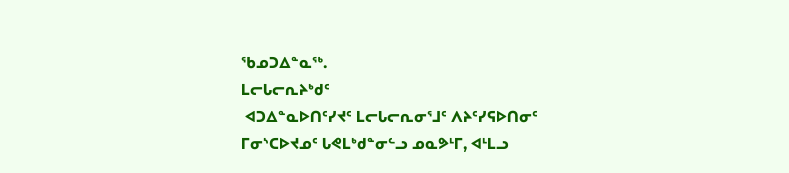ᖃᓄᑐᐃᓐᓇᖅ.
ᒪᓕᒐᓕᕆᔨᒃᑯᑦ
 ᐊᑐᐃᓐᓇᐅᑎᑦᓯᔪᑦ ᒪᓕᒐᓕᕆᓂᕐᒧᑦ ᐱᔨᑦᓯᕋᐅᑎᓂᑦ ᒥᓂᔅᑕᐅᔪᓄᑦ ᒐᕙᒪᒃᑯᓐᓂᓪᓗ ᓄᓇᕗᒻᒥ, ᐊᒻᒪᓗ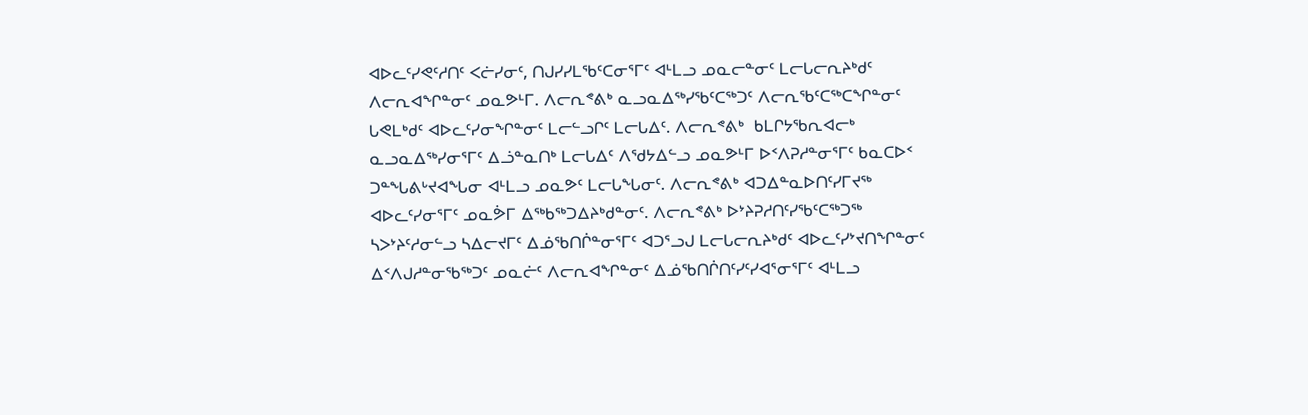ᐊᐅᓚᑦᓯᕙᑦᓱᑎᑦ ᐸᓖᓯᓂᑦ, ᑎᒍᓯᓯᒪᖃᑦᑕᓂᕐᒥᑦ ᐊᒻᒪᓗ ᓄᓇᓕᓐᓂᑦ ᒪᓕᒐᓕᕆᔨᒃᑯᑦ ᐱᓕᕆᐊᖏᓐᓂᑦ ᓄᓇᕗᒻᒥ. ᐱᓕᕆᕝᕕᒃ ᓇᓗᓇᐃᖅᓯᖃᑦᑕᖅᑐᑦ ᐱᓕᕆᖃᑦᑕᖅᑕᖏᓐᓂᑦ ᒐᕙᒪᒃᑯᑦ ᐊᐅᓚᑦᓯᓂᖏᓐᓂᑦ ᒪᓕᓪᓗᒋᑦ ᒪᓕᒐᐃᑦ. ᐱᓕᕆᕝᕕᒃ  ᑲᒪᒋᔭᖃᕆᐊᓕᒃ ᓇᓗᓇᐃᖅᓯᓂᕐᒥᑦ ᐃᓘᓐᓇᑎᒃ ᒪᓕᒐᐃᑦ ᐱᖁᔭᐃᓪᓗ ᓄᓇᕗᒻᒥ ᐅᑉᐱᕈᓱᓐᓂᕐᒥᑦ ᑲᓇᑕᐅᑉ ᑐᓐᖓᕕᒡᔪᐊᖓᓂ ᐊᒻᒪᓗ ᓄᓇᕗᑦ ᒪᓕᒐᖓᓂᑦ. ᐱᓕᕆᕝᕕᒃ ᐊᑐᐃᓐᓇᐅᑎᑦᓯᒥᔪᖅ ᐊᐅᓚᑦᓯᓂᕐᒥᑦ ᓄᓇᕘᒥ ᐃᖅᑲᖅᑐᐃᔨᒃᑯᓐᓂᑦ. ᐱᓕᕆᕝᕕᒃ ᐅᔾᔨᕈᓱᑎᑦᓯᖃᑦᑕᖅᑐᖅ  ᓴᐳᔾᔨᑦᓱᓂᓪᓗ ᓴᐃᓕᔪᒥᑦ ᐃᓅᖃᑎᒌᓐᓂᕐᒥᑦ ᐊᑐᕐᓗᒍ ᒪᓕᒐᓕᕆᔨᒃᑯᑦ ᐊᐅᓚᑦᓯᔾᔪᑎᖏᓐᓂᑦ ᐃᑉᐱᒍᓱᓐᓂᖃᖅᑐᑦ ᓄᓇᓖᑦ ᐱᓕᕆᐊᖏᓐᓂᑦ ᐃᓅᖃᑎᒌᑎᑦᓯᑦᓯᐊᕐᓂᕐᒥᑦ ᐊᒻᒪᓗ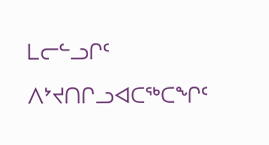ᒪᓕᓪᓗᒋᑦ ᐱᔾᔪᑎᒋᓗᐊᑕᖅᑕᖏᑦ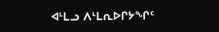ᐊᒻᒪᓗ ᐱᒻᒪᕆᐅᒋᔭᖏᑦ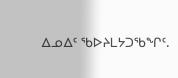ᐃᓄᐃᑦ ᖃᐅᔨᒪᔭᑐᖃᖏᑦ.